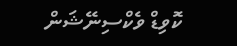ކޮވިޑް ވެކްސިނޭޝަން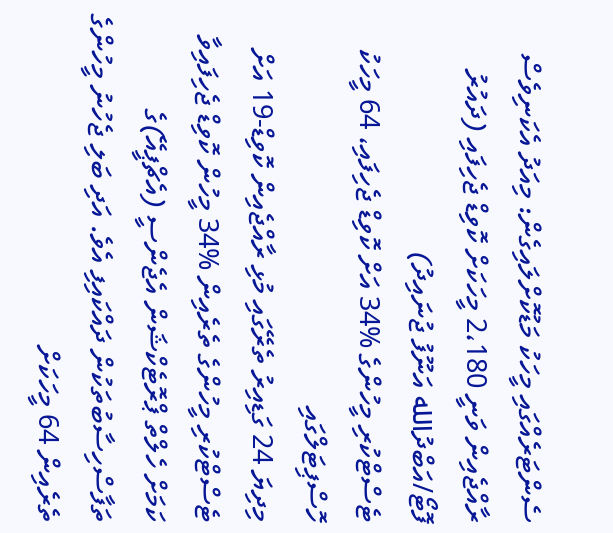ސެންޓަރެއްގައި މީހަކު މަޑުކޮށްލައިގެން: މިއަދު އެކަނިވެސް ރާއްޖެއިން ވަނީ 2،180 މީހަކަށް ކޮވިޑް ޖެހިފައި (ދައުރު ފޮޓޯ/އަބްދުالله އަނޫފު ޖުނައިދު)
ޓެސްޓްކުރި މީހުންގެ %34 އަށް ކޮވިޑް ޖެހިފައި، 64 މީހަކު ހޮސްޕިޓަލްގައި
މިދިޔަ 24 ގަޑިއިރު ތެރޭގައި މުޅި ރާއްޖެއިން ކޮވިޑް-19 އަށް ޓެސްޓްކުރި މީހުންގެ ތެރެއިން %34 މީހުން ކޮވިޑް ޖެހިފައިވާ ކަމަށް ހެލްތް ޕްރޮޓެކްޝަން އެޖެންސީ (އެޗްޕީއޭ)ގެ ތަފާސްހިސާބުތަކުން ދައްކައިފި އެވެ. އަދި ބަލި ޖެހުނު މީހުންގެ ތެރެއިން 64 މީހަކަށް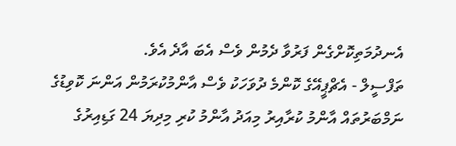އެނދުމަތިކޮށްގެން ފަރުވާ ދެމުން ވެސް އެބަ އާދެ އެވެ.
ތަފްސީލް - އެޗްޕީއޭގެ ކޮންމެ ދުވަހަކު ވެސް އާންމުކުރަމުން އަންނަ ކޮވިޑުގެ ނަމްބަރުތައް އާންމު ކުރާއިރު މިއަދު އާންމު ކުރި މިދިޔަ 24 ގަޑިއިރުގެ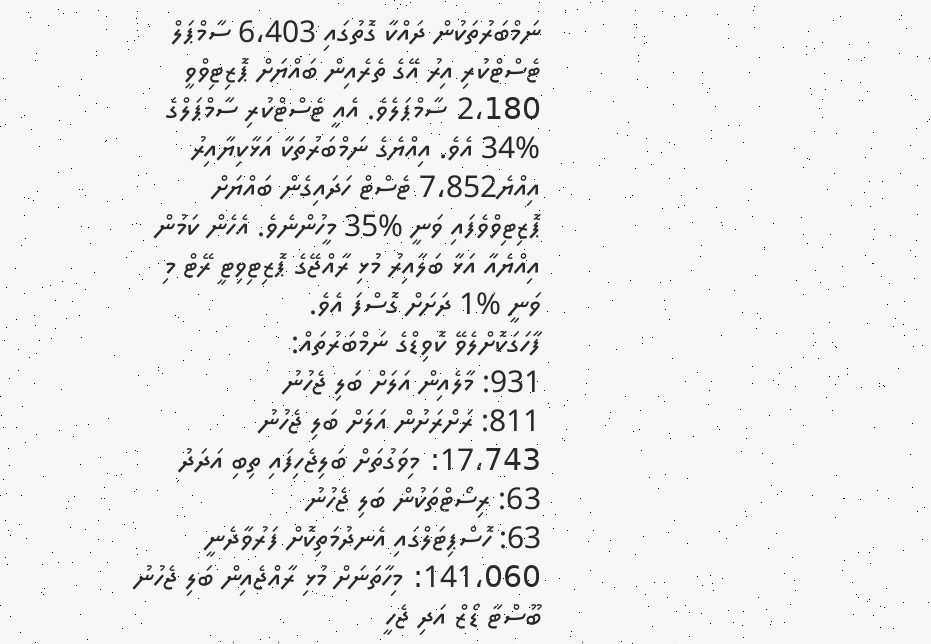ނަމްބަރުތަކުން ދައްކާ ގޮތުގައި 6،403 ސާމްޕަލް ޓެސްޓްކުރި އިރު އޭގެ ތެރެއިން ބައްޔަށް ޕޮޒިޓިވްވީ 2،180 ސާމްޕަލެވެ. އެއީ ޓެސްޓްކުރި ސާމްޕަލްގެ %34 އެވެ. އިއްޔެގެ ނަމްބަރުތަކާ އަޅާކިޔާއިރު އިއްޔެ7،852 ޓެސްޓް ހަދައިގެން ބައްޔަށް ޕޮޒިޓިވްވެފައި ވަނީ %35 މީހުންނެވެ. އެހެން ކަމުން އިއްޔެއާ އަޅާ ބަލާއިރު މުޅި ރާއްޖޭގެ ޕޮޒިޓިވިޓީ ރޭޓް މި ވަނީ %1 ދަށަށް ގޮސްފަ އެވެ.
ފާހަގަކޮށްލެވޭ ކޮވިޑްގެ ނަމްބަރުތައް:
931: މާލެއިން އަލަށް ބަލި ޖެހުނު
811: ރަށްރަށުން އަލަށް ބަލި ޖެހުނު
17،743: މިވަގުތަށް ބަލިޖެހިފައި ތިބި އަދަދު
63: ރިސޯޓްތަކުން ބަލި ޖެހުނު
63: ހޮސްޕިޓަލްގައި އެނދުމަތިކޮށް ފަރުވާދެނީ
141،060: މިހާތަނަށް މުޅި ރާއްޖެއިން ބަލި ޖެހުނު
ބޫސްޓާ ޑޯޒް އަދި ޖެހީ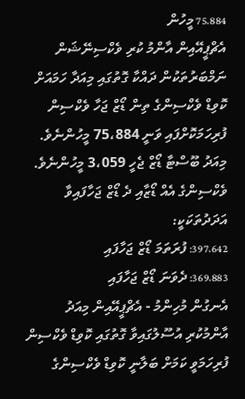75،884 މީހުން
އެޗްޕީއޭއިން އާންމު ކުރި ވެކްސިނޭޝަން ނަމްބަރުތަކުން ދައްކާ ގޮތުގައި މިއަދާ ހަމައަށް ކޮވިޑް ވެކްސިންގެ ތިން ޑޯޒް ޖަހާ ވެކްސިން ފުރިހަމަކޮށްފައި ވަނީ 75،884 މީހުންނެވެ. މިއަދު ބޫސްޓާ ޑޯޒް ޖެހީ 3،059 މީހުންނެވެ. ވެކްސިންގެ އެއް ޑޯޒާއި ދެ ޑޯޒް ޖަހާފައިވާ އަދަދުތަކަކީ:
397،642: ފުރަތަމަ ޑޯޒް ޖަހާފައި
369،883: ދެވަނަ ޑޯޒް ޖަހާފައި
އެނގުން މުހިންމު - އެޗްޕީއޭއިން މިއަދު އާންމުކުރި އުސޫލުގައިވާ ގޮތުގައި ކޮވިޑް ވެކްސިން ފުރިހަމަވީ ކަމަށް ބަލާނީ ކޮވިޑް ވެކްސިންގެ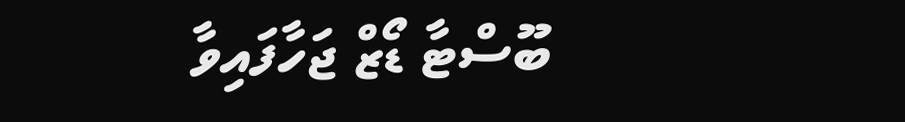ބޫސްޓާ ޑޯޒް ޖަހާފައިވާ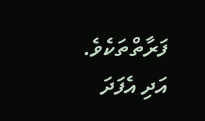ފަރާތްތަކެވެ. އަދި އެފަދަ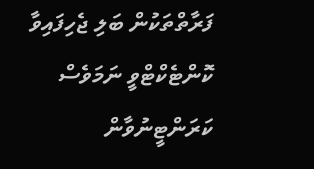ފަރާތްތަކުން ބަލި ޖެހިފައިވާ ކޮންޓެކްޓްވީ ނަމަވެސް ކަރަންޓީނުވާން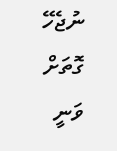ނުޖެހޭ ގޮތަށް ވަނީ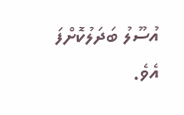އުސޫލު ބަދަލުކޮށްފަ އެވެ.